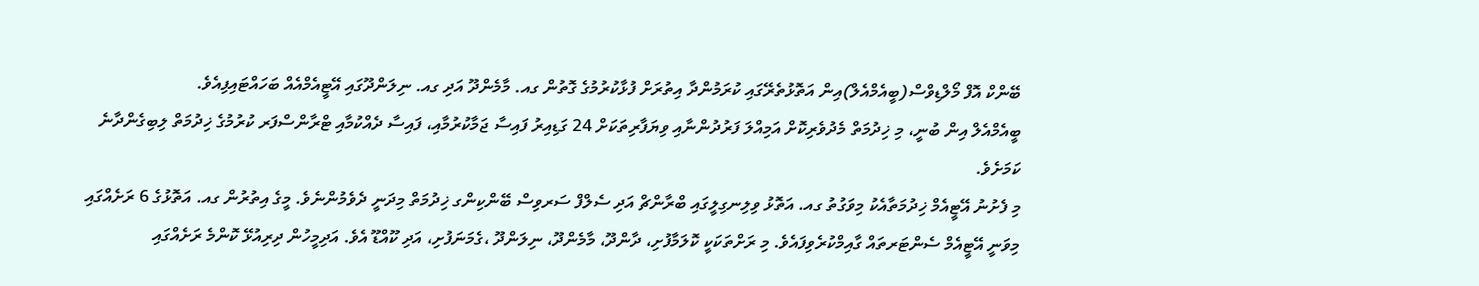ބޭންކް އޮފް މޯލްޑިވްސް(ބީއެމްއެލް)އިން އަތޮޅުތެރޭގައި ކުރަމުންދާ އިތުރަށް ފުޅާކުރުމުގެ ގޮތުން ގއ. މާމެންދޫ އަދި ގއ. ނިލަންދޫގައި އޭޓީއެމްއެއް ބަހައްޓައިފިއެވެ.
ބީއެމްއެލް އިން ބުނީ، މި ޚިދުމަތް މެދުވެރިކޮށް އަމިއްލަ ފަރުދުންނާއި ވިޔަފާރިތަކަށް 24 ގަޑިއިރު ފައިސާ ޖަމާކުރުމާއި، ފައިސާ ދެއްކުމާއި ޓްރާންސްފަރ ކުރުމުގެ ޚިދުމަތް ލިބިގެންދާނެ ކަމަށެވެ.
މި ފެށުނު އޭޓީއެމް ޚިދުމަތާއެކު މިވަގުތު ގއ. އަތޮޅު ވިލިނގިލީގައި ބްރާންޗް އަދި ސެލްފް ސަރވިސް ބޭންކިންގ ޚިދުމަތް މިދަނީ ދެވެމުންނެވެ. މީގެ އިތުރުން ގއ. އަތޮޅުގެ 6 ރަށެއްގައި މިވަނީ އޭޓީއެމް ސެންޓަރތައް ގާއިމްކުރެވިފައެވެ. މި ރަށްތަކަކީ ކޮލަމާފުށި، ދާންދޫ، މާމެންދޫ، ނިލަންދޫ ،ގެމަނަފުށި، އަދި ކޫއްޑޫ އެވެ. އަދިމީހުން ދިރިއުޅޭ ކޮންމެ ރަށެއްގައި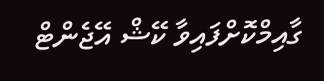ގާއިމްކޮށްފައިވާ ކޭޝް އޭޖެންޓް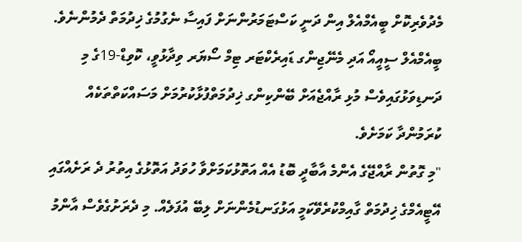މެދުވެރިކޮށް ބީއެމްއެލް އިން ދަނީ ކަސްޓަމަރުންނަށް ފައިސާ ނެގުމުގެ ޚިދުމަތް ދެމުންނެވެ.
ބީއެމްއެލް ސީއީއޯ އަދި މެނޭޖިންގ ޑައިރެކްޓަރ ޓިމް ސޯޔަރ ވިދާޅުވީ، ކޮވިޑް-19ގެ މި ދަނޑިވަޅުގައިވެސް މުޅި ރާއްޖެއަށް ބޭންކިންގ ޚިދުމަތްފުޅާކުރުމަށް މަސައްކަތްތަކެއް ކުރަމުންދާ ކަމަށެވެ.
"މި ގޮތުން ރާއްޖޭގެ އެންމެ އާބާދީ ބޮޑު އެއް އަތޮޅުކަމަށްވާ ހުވަދު އަތޮޅުގެ އިތުރު ދެ ރަށެއްގައި އޭޓީއެމްގެ ޚިދުމަތް ގާއިމްކުރެވޭކަމީ އަޅުގަނޑުމެންނަށް ލިބޭ އުފަލެއް. މި ދެރަށުގެވެސް އާންމު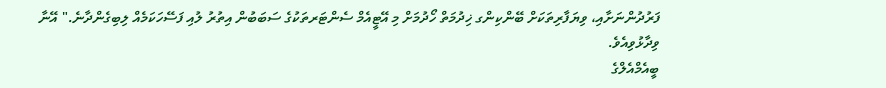ފަރުދުންނަށާއި، ވިޔަފާރިތަކަށް ބޭންކިންގ ޚިދުމަތް ހޯދުމަށް މި އޭޓީއެމް ސެންޓަރތަކުގެ ސަބަބުން އިތުރު ލުއި ފަސޭހަކަމެއް ލިބިގެންދާނެ." އޭނާ ވިދާޅުވިއެވެ.
ބީއެމްއެލްގެ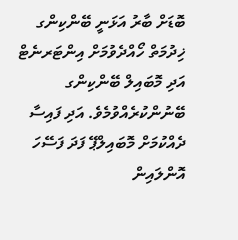ބޮޑަށް ބާރު އަޅަނީ ބޭންކިންގ ޚިދުމަތް ހޯއްދެވުމަށް އިންޓަރނެޓް އަދި މޮބައިލް ބޭންކިންގ ބޭނުންކުރެއްވުމެވެ. އަދި ފައިސާ ދެއްކުމަށް މޮބައިލްޕޭ ފަދަ ފަސޭހަ އޮންލައިން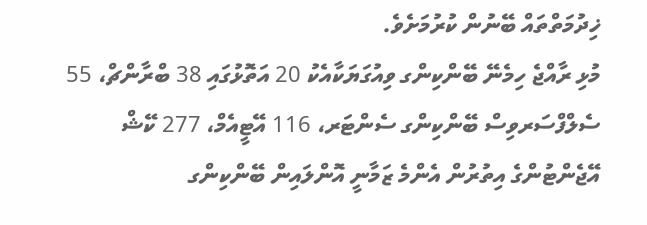ޚިދުމަތްތައް ބޭނުން ކުރުމަށެވެ.
މުޅި ރާއްޖެ ހިމެނޭ ބޭންކިންގ ވިއުގަޔަކާއެކު 20 އަތޮޅުގައި 38 ބްރާންޗް، 55 ސެލްފްސަރވިސް ބޭންކިންގ ސެންޓަރ، 116 އޭޓީއެމް، 277 ކޭޝް އޭޖެންޓުންގެ އިތުރުން އެންމެ ޒަމާނީ އޮންލައިން ބޭންކިންގ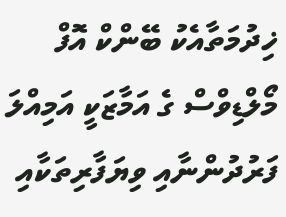ޚިދުމަތާއެކު ބޭންކް އޮފް މޯލްޑިވްސް ގެ އަމާޒަކީ އަމިއްލަ ފަރުދުންނާއި ވިޔަފާރިތަކާއި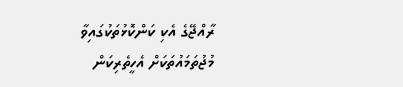ރާއްޖޭގެ އެކި ކަންކޮޅުތަކުގައިވާ މުޖުތަމައުތަކަށް އެހީތެރިކަން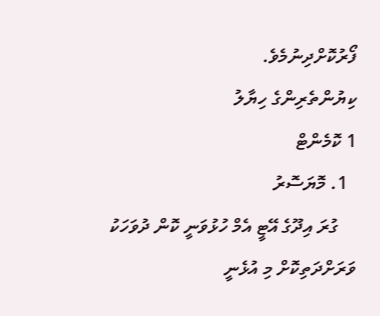ފޯރުކޮށްދިނުމެވެ.
ކިޔުންތެރިންގެ ހިޔާލު
1 ކޮމެންޓް
  1. މޮޔަސޮރު
    ގުރަ އިދޫގެ އޭޓީ އެމް ހުޅުވަނީ ކޮން ދުވަހަކު ވަރަށްދަތިކޮށް މި އުޅެނީ